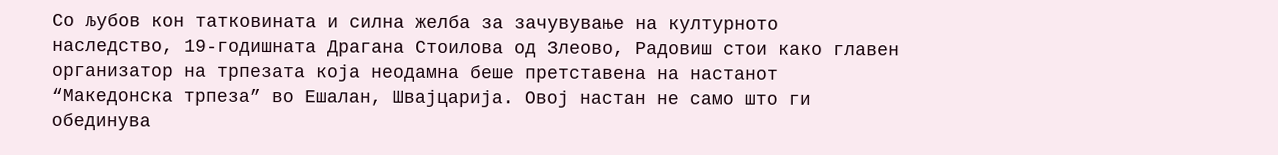Со љубов кон татковината и силна желба за зачувување на културното наследство, 19-годишната Драгана Стоилова од Злеово, Радовиш стои како главен организатор на трпезата која неодамна беше претставена на настанот “Македонска трпеза” во Ешалан, Швајцарија. Овој настан не само што ги обединува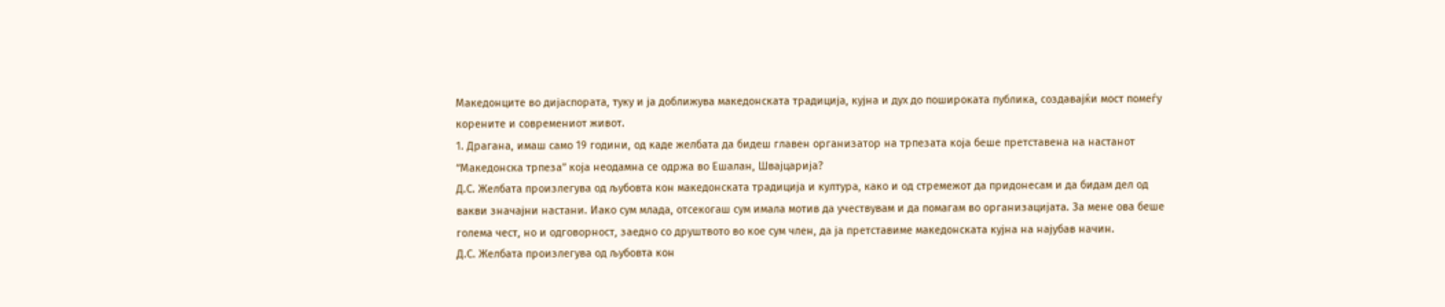Македонците во дијаспората, туку и ја доближува македонската традиција, кујна и дух до пошироката публика, создавајќи мост помеѓу корените и современиот живот.
1. Драгана, имаш само 19 години, од каде желбата да бидеш главен организатор на трпезата која беше претставена на настанот “Македонска трпеза” која неодамна се одржа во Ешалан, Швајцарија?
Д.С. Желбата произлегува од љубовта кон македонската традиција и култура, како и од стремежот да придонесам и да бидам дел од вакви значајни настани. Иако сум млада, отсекогаш сум имала мотив да учествувам и да помагам во организацијата. За мене ова беше голема чест, но и одговорност, заедно со друштвото во кое сум член, да ја претставиме македонската кујна на најубав начин.
Д.С. Желбата произлегува од љубовта кон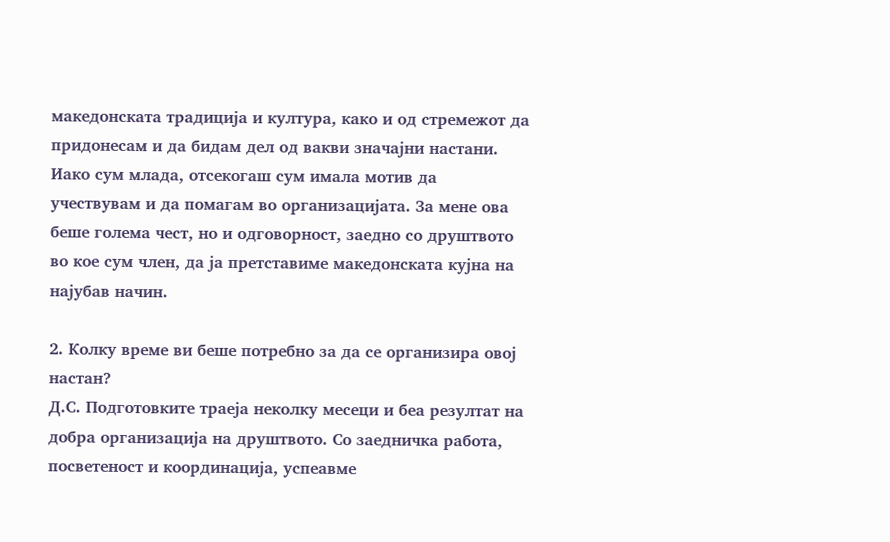македонската традиција и култура, како и од стремежот да придонесам и да бидам дел од вакви значајни настани. Иако сум млада, отсекогаш сум имала мотив да учествувам и да помагам во организацијата. За мене ова беше голема чест, но и одговорност, заедно со друштвото во кое сум член, да ја претставиме македонската кујна на најубав начин.

2. Колку време ви беше потребно за да се организира овој настан?
Д.С. Подготовките траеја неколку месеци и беа резултат на добра организација на друштвото. Со заедничка работа, посветеност и координација, успеавме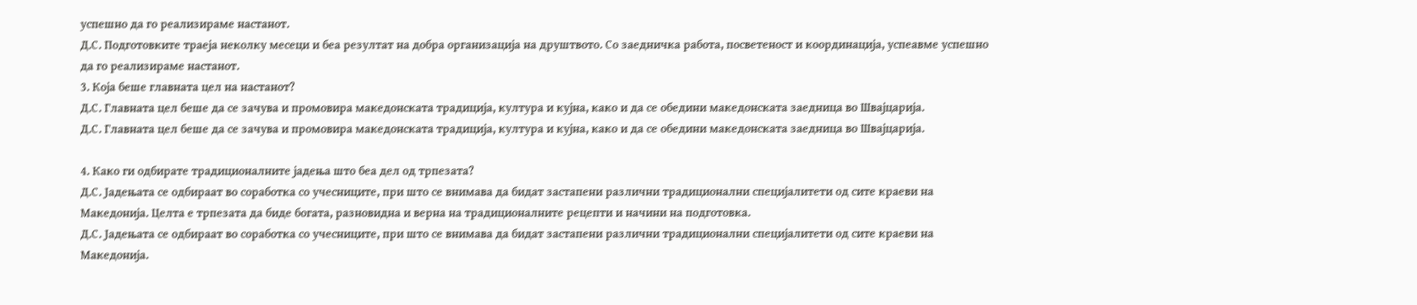успешно да го реализираме настанот.
Д.С. Подготовките траеја неколку месеци и беа резултат на добра организација на друштвото. Со заедничка работа, посветеност и координација, успеавме успешно да го реализираме настанот.
3. Која беше главната цел на настанот?
Д.С. Главната цел беше да се зачува и промовира македонската традиција, култура и кујна, како и да се обедини македонската заедница во Швајцарија.
Д.С. Главната цел беше да се зачува и промовира македонската традиција, култура и кујна, како и да се обедини македонската заедница во Швајцарија.

4. Како ги одбирате традиционалните јадења што беа дел од трпезата?
Д.С. Јадењата се одбираат во соработка со учесниците, при што се внимава да бидат застапени различни традиционални специјалитети од сите краеви на Македонија. Целта е трпезата да биде богата, разновидна и верна на традиционалните рецепти и начини на подготовка.
Д.С. Јадењата се одбираат во соработка со учесниците, при што се внимава да бидат застапени различни традиционални специјалитети од сите краеви на Македонија.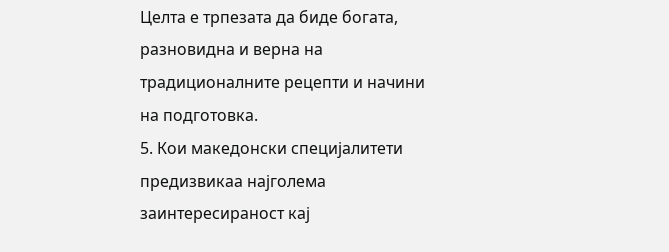Целта е трпезата да биде богата, разновидна и верна на традиционалните рецепти и начини на подготовка.
5. Кои македонски специјалитети предизвикаа најголема заинтересираност кај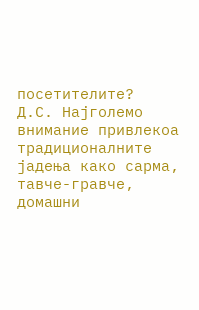посетителите?
Д.С. Најголемо внимание привлекоа традиционалните јадења како сарма, тавче-гравче, домашни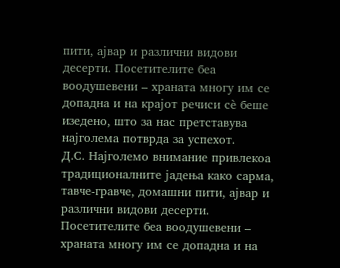пити, ајвар и различни видови десерти. Посетителите беа воодушевени – храната многу им се допадна и на крајот речиси сè беше изедено, што за нас претставува најголема потврда за успехот.
Д.С. Најголемо внимание привлекоа традиционалните јадења како сарма, тавче-гравче, домашни пити, ајвар и различни видови десерти. Посетителите беа воодушевени – храната многу им се допадна и на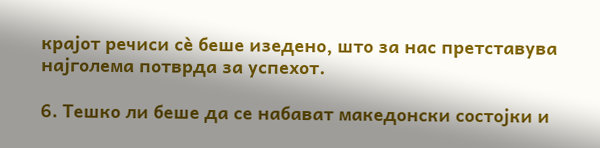крајот речиси сè беше изедено, што за нас претставува најголема потврда за успехот.

6. Тешко ли беше да се набават македонски состојки и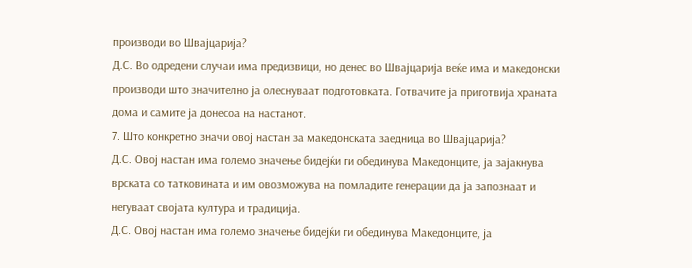производи во Швајцарија?
Д.С. Во одредени случаи има предизвици, но денес во Швајцарија веќе има и македонски производи што значително ја олеснуваат подготовката. Готвачите ја приготвија храната дома и самите ја донесоа на настанот.
7. Што конкретно значи овој настан за македонската заедница во Швајцарија?
Д.С. Овој настан има големо значење бидејќи ги обединува Македонците, ја зајакнува врската со татковината и им овозможува на помладите генерации да ја запознаат и негуваат својата култура и традиција.
Д.С. Овој настан има големо значење бидејќи ги обединува Македонците, ја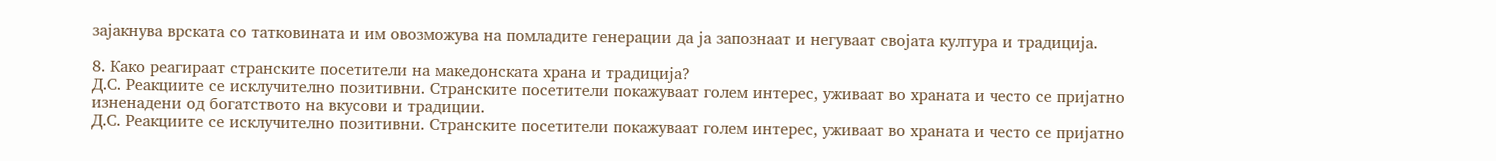зајакнува врската со татковината и им овозможува на помладите генерации да ја запознаат и негуваат својата култура и традиција.

8. Како реагираат странските посетители на македонската храна и традиција?
Д.С. Реакциите се исклучително позитивни. Странските посетители покажуваат голем интерес, уживаат во храната и често се пријатно изненадени од богатството на вкусови и традиции.
Д.С. Реакциите се исклучително позитивни. Странските посетители покажуваат голем интерес, уживаат во храната и често се пријатно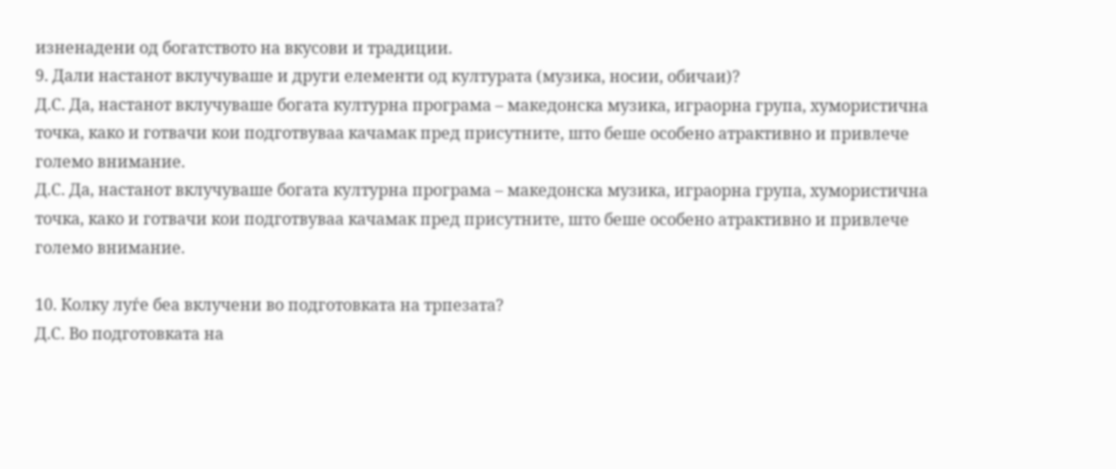изненадени од богатството на вкусови и традиции.
9. Дали настанот вклучуваше и други елементи од културата (музика, носии, обичаи)?
Д.С. Да, настанот вклучуваше богата културна програма – македонска музика, играорна група, хумористична точка, како и готвачи кои подготвуваа качамак пред присутните, што беше особено атрактивно и привлече големо внимание.
Д.С. Да, настанот вклучуваше богата културна програма – македонска музика, играорна група, хумористична точка, како и готвачи кои подготвуваа качамак пред присутните, што беше особено атрактивно и привлече големо внимание.

10. Колку луѓе беа вклучени во подготовката на трпезата?
Д.С. Во подготовката на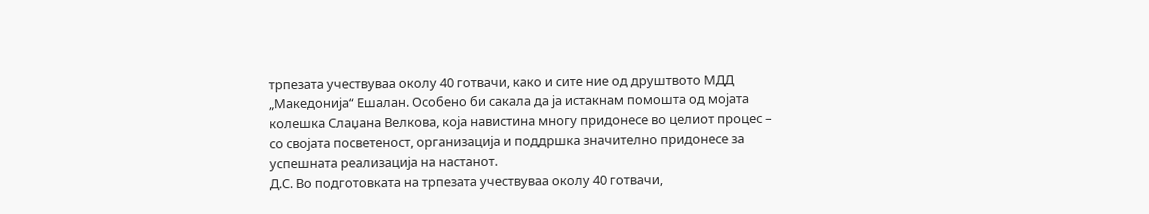трпезата учествуваа околу 40 готвачи, како и сите ние од друштвото МДД „Македонија“ Ешалан. Особено би сакала да ја истакнам помошта од мојата колешка Слаџана Велкова, која навистина многу придонесе во целиот процес – со својата посветеност, организација и поддршка значително придонесе за успешната реализација на настанот.
Д.С. Во подготовката на трпезата учествуваа околу 40 готвачи,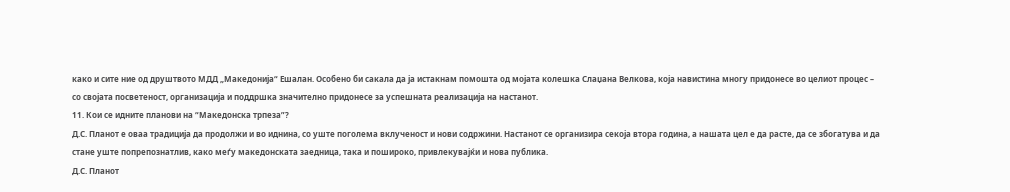како и сите ние од друштвото МДД „Македонија“ Ешалан. Особено би сакала да ја истакнам помошта од мојата колешка Слаџана Велкова, која навистина многу придонесе во целиот процес – со својата посветеност, организација и поддршка значително придонесе за успешната реализација на настанот.
11. Кои се идните планови на “Македонска трпеза”?
Д.С. Планот е оваа традиција да продолжи и во иднина, со уште поголема вклученост и нови содржини. Настанот се организира секоја втора година, а нашата цел е да расте, да се збогатува и да стане уште попрепознатлив, како меѓу македонската заедница, така и пошироко, привлекувајќи и нова публика.
Д.С. Планот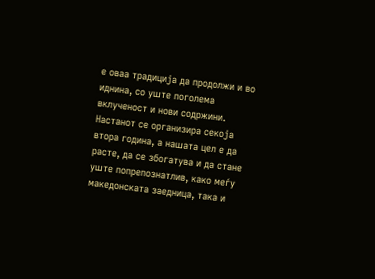е оваа традиција да продолжи и во иднина, со уште поголема вклученост и нови содржини. Настанот се организира секоја втора година, а нашата цел е да расте, да се збогатува и да стане уште попрепознатлив, како меѓу македонската заедница, така и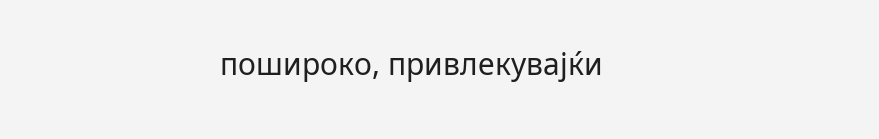пошироко, привлекувајќи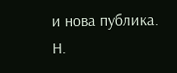и нова публика.
Н.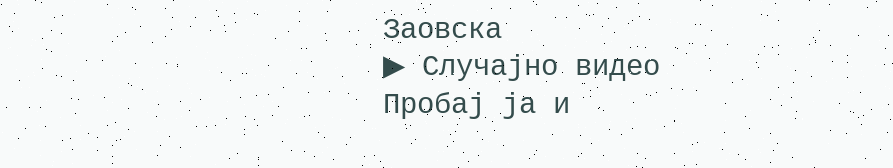Заовска
▶ Случајно видео
Пробај ја и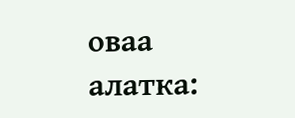оваа алатка: